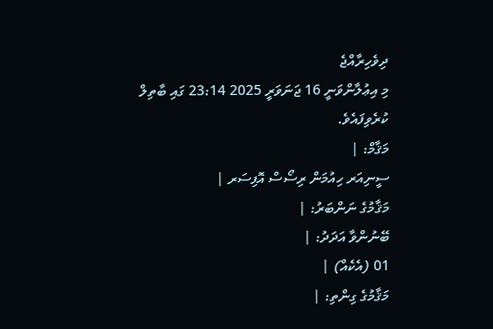ދިވެހިރާއްޖެ
މި އިޢުލާންވަނީ 16 ޖަނަވަރީ 2025 23:14 ގައި ބާތިލް ކުރެވިފައެވެ.
މަޤާމް: |
ސީނިއަރ ހިއުމަން ރިސޯސް އޮފިސަރ |
މަޤާމުގެ ނަންބަރު: |
ބޭނުންވާ އަދަދު: |
01 (އެކެއް) |
މަޤާމުގެ ގިންތި: |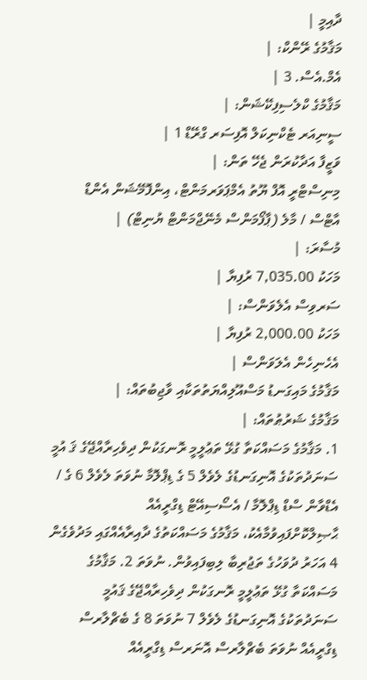ދާއިމީ |
މަޤާމުގެ ރޭންކް: |
އެމް.އެސް. 3 |
މަޤާމުގެ ކްލެސިފިކޭޝަން: |
ސީނިއަރ ޓެކްނިކަލް އޮފިސަރ ގްރޭޑް 1 |
ވަޒީފާ އަދާކުރަން ޖެހޭ ތަން: |
މިނިސްޓްރީ އޮފް ޔޫތު އެމްޕަވަރމަންޓް، އިންފޮމޭޝަން އެންޑް އާޓްސް / މާލެ (ޕާފޯމަންސް މެނޭޖްމަންޓް ޔުނިޓް) |
މުސާރަ: |
މަހަކު 7,035.00 ރުފިޔާ |
ސަރވިސް އެލެވަންސް: |
މަހަކު 2,000.00 ރުފިޔާ |
އެހެނިހެން އެލަވަންސް |
މަޤާމުގެ މައިގަނޑު މަސްއޫލިއްޔަތުތަކާއި ވާޖިބުތައް: |
މަޤާމުގެ ޝަރުޠުތައް: |
1. މަޤާމުގެ މަސައްކަތާ ގުޅޭ ތަޢުލީމީ ރޮނގަކުން ދިވެހިރާއްޖޭގެ ޤަ އުމީ ސަނަދުތަކުގެ އޮނިގަނޑުގެ ލެވެލް 5 ގެ ޑިޕްލޮމާ ނުވަތަ ލެވެލް 6 ގެ / އެޑްވާން ސްޑް ޑިޕްލޮމާ / އެސޯސިއޭޓް ޑިގްރީއެއް ޙާޞިލްކޮށްފައިވުމާއެކު، މަޤާމުގެ މަސައްކަތުގެ ދާއިރާއެއްގައި މަދުވެގެން 4 އަހަރު ދުވަހުގެ ތަޖުރިބާ ލިބިފައިވުން. ނުވަތަ 2. މަޤާމުގެ މަސައްކަތާ ގުޅޭ ތަޢުލީމީ ރޮނގަކުން ދިވެހިރާއްޖޭގެ ޤައުމީ ސަނަދުތަކުގެ އޮނިގަނޑުގެ ލެވެލް 7 ނުވަތަ 8 ގެ ބެޗްލާރސް ޑިގްރީއެއް ނުވަތަ ބެޗްލާރސް އޮނަރސް ޑިގްރީއެއް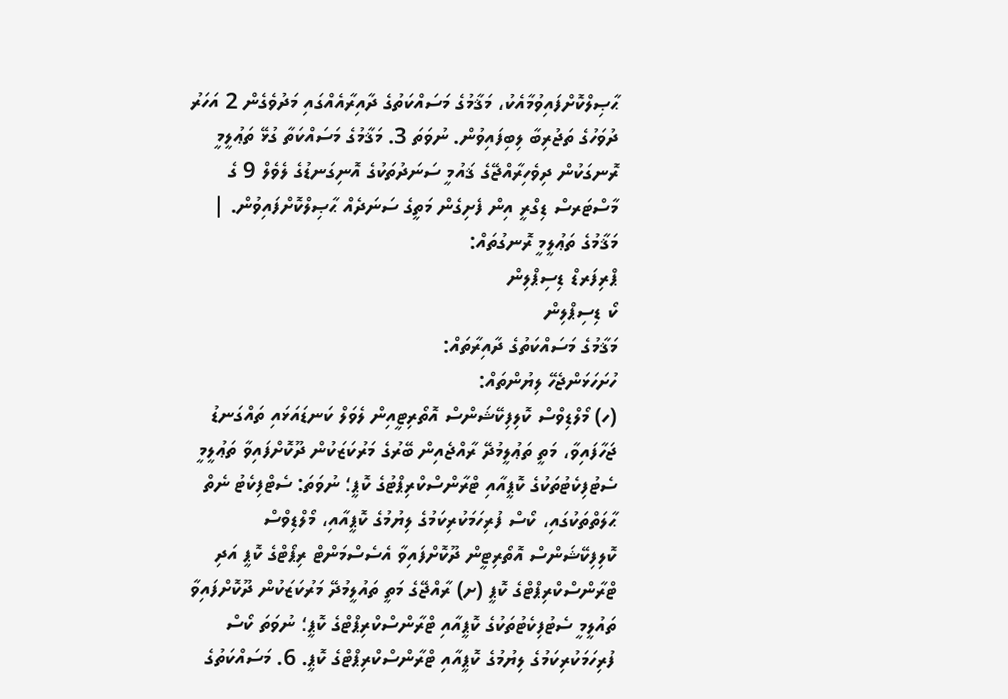ޙާޞިލްކޮށްފައިވުމާއެކު، މަޤާމުގެ މަސައްކަތުގެ ދާއިރާއެއްގައި މަދުވެގެން 2 އަހަރު ދުވަހުގެ ތަޖުރިބާ ލިބިފައިވުން. ނުވަތަ 3. މަޤާމުގެ މަސައްކަތާ ގުޅޭ ތަޢުލީމީ ރޮނގަކުން ދިވެހިރާއްޖޭގެ ޤައުމީ ސަނަދުތަކުގެ އޮނިގަނޑުގެ ލެވެލް 9 ގެ މާސްޓަރސް ޑިގްރީ އިން ފެށިގެން މަތީގެ ސަނަދެއް ޙާޞިލްކޮށްފައިވުން. |
މަޤާމުގެ ތަޢުލީމީ ރޮނގުތައް:
ޕްރިފަރޑް ޑިސިޕްލިން
ކޯ ޑިސިޕްލިން
މަޤާމުގެ މަސައްކަތުގެ ދާއިރާތައް:
ހުށަހަޅަންޖެހޭ ލިޔުންތައް:
(ހ) މޯލްޑިވްސް ކޮލިފިކޭޝަންސް އޮތޯރިޓީއިން ލެވަލް ކަނޑައަޅައި ތައްގަނޑު ޖަހާފައިވާ، މަތީ ތަޢުލީމުދޭ ރާއްޖެއިން ބޭރުގެ މަރުކަޒަކުން ދޫކޮށްފައިވާ ތަޢުލީމީ ސެޓުފިކެޓުތަކުގެ ކޮޕީއާއި ޓްރާންސްކްރިޕްޓުގެ ކޮޕީ؛ ނުވަތަ: ސެޓްފިކެޓު ނެތް ޙާލަތްތަކުގައި، ކޯސް ފުރިހަމަކުރިކަމުގެ ލިޔުމުގެ ކޮޕީއާއި، މޯލްޑިވްސް ކޮލިފިކޭޝަންސް އޮތޯރިޓީން ދޫކޮށްފައިވާ އެސެސްމަންޓް ރިޕޯޓްގެ ކޮޕީ އަދި ޓްރާންސްކްރިޕްޓްގެ ކޮޕީ (ށ) ރާއްޖޭގެ މަތީ ތައުލީމުދޭ މަރުކަޒަކުން ދޫކޮށްފައިވާ ތައުލީމީ ސެޓުފިކެޓުތަކުގެ ކޮޕީއާއި ޓްރާންސްކްރިޕްޓްގެ ކޮޕީ؛ ނުވަތަ ކޯސް ފުރިހަމަކުރިކަމުގެ ލިޔުމުގެ ކޮޕީއާއި ޓްރާންސްކްރިޕްޓްގެ ކޮޕީ. 6. މަސައްކަތުގެ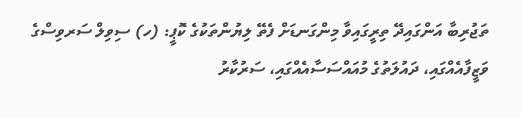ތަޖުރިބާ އަންގައިދޭ ތިރީގައިވާ މިންގަނޑަށް ފެތޭ ލިޔުންތަކުގެ ކޮޕީ: (ހ) ސިވިލް ސަރވިސްގެ ވަޒީފާއެއްގައި، ދައުލަތުގެ މުއައްސަސާއެއްގައި، ސަރުކާރު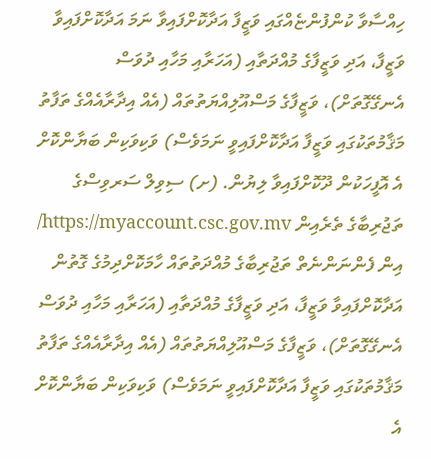ހިއްސާވާ ކުންފުންޏެއްގައި ވަޒީފާ އަދާކޮށްފައިވާ ނަމަ އަދާކޮށްފައިވާ ވަޒީފާ، އަދި ވަޒީފާގެ މުއްދަތާއި (އަހަރާއި މަހާއި ދުވަސް އެނގޭގޮތަށް)، ވަޒީފާގެ މަސްއޫލިއްޔަތުތައް (އެއް އިދާރާއެއްގެ ތަފާތު މަޤާމުތަކުގައި ވަޒީފާ އަދާކޮށްފައިވީ ނަމަވެސް) ވަކިވަކިން ބަޔާންކޮށް އެ އޮފީހަކުން ދޫކޮށްފައިވާ ލިޔުން. (ށ) ސިވިލް ސަރވިސްގެ ތަޖުރިބާގެ ތެރެއިން https://myaccount.csc.gov.mv/ އިން ފެންނަންނެތް ތަޖުރިބާގެ މުއްދަތުތައް ހާމަކޮށްދިމުގެ ގޮތުން އަދާކޮށްފައިވާ ވަޒީފާ، އަދި ވަޒީފާގެ މުއްދަތާއި (އަހަރާއި މަހާއި ދުވަސް އެނގޭގޮތަށް)، ވަޒީފާގެ މަސްއޫލިއްޔަތުތައް (އެއް އިދާރާއެއްގެ ތަފާތު މަޤާމުތަކުގައި ވަޒީފާ އަދާކޮށްފައިވީ ނަމަވެސް) ވަކިވަކިން ބަޔާންކޮށް އެ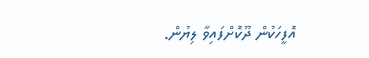އޮފީހަކުން ދޫކޮށްފައިވާ ލިޔުން.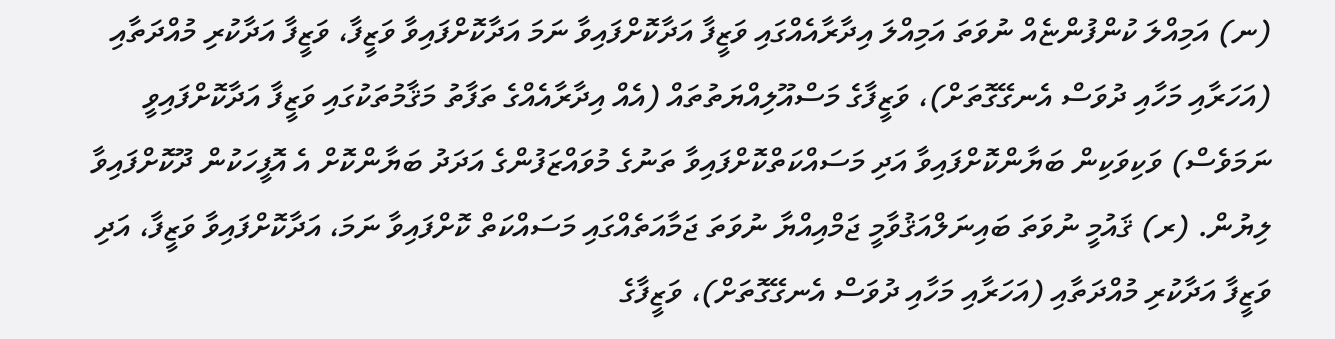(ނ) އަމިއްލަ ކުންފުންޏެއް ނުވަތަ އަމިއްލަ އިދާރާއެއްގައި ވަޒީފާ އަދާކޮށްފައިވާ ނަމަ އަދާކޮށްފައިވާ ވަޒީފާ، ވަޒީފާ އަދާކުރި މުއްދަތާއި (އަހަރާއި މަހާއި ދުވަސް އެނގޭގޮތަށް)، ވަޒީފާގެ މަސްއޫލިއްޔަތުތައް (އެއް އިދާރާއެއްގެ ތަފާތު މަޤާމުތަކުގައި ވަޒީފާ އަދާކޮށްފައިވީ ނަމަވެސް) ވަކިވަކިން ބަޔާންކޮށްފައިވާ އަދި މަސައްކަތްކޮށްފައިވާ ތަނުގެ މުވައްޒަފުންގެ އަދަދު ބަޔާންކޮށް އެ އޮފީހަކުން ދޫކޮށްފައިވާ ލިޔުން. (ރ) ޤައުމީ ނުވަތަ ބައިނަލްއަޤުވާމީ ޖަމްއިއްޔާ ނުވަތަ ޖަމާއަތެއްގައި މަސައްކަތް ކޮށްފައިވާ ނަމަ، އަދާކޮށްފައިވާ ވަޒީފާ، އަދި ވަޒީފާ އަދާކުރި މުއްދަތާއި (އަހަރާއި މަހާއި ދުވަސް އެނގޭގޮތަށް)، ވަޒީފާގެ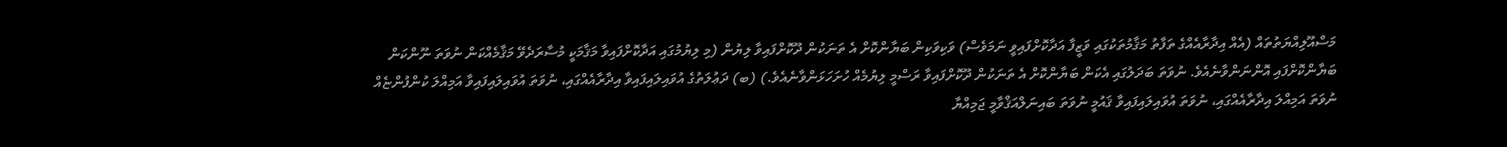މަސްއޫލިއްޔަތުތައް (އެއް އިދާރާއެއްގެ ތަފާތު މަޤާމުތަކުގައި ވަޒީފާ އަދާކޮށްފައިވީ ނަމަވެސް) ވަކިވަކިން ބަޔާންކޮށް އެ ތަނަކުން ދޫކޮށްފައިވާ ލިޔުން (މި ލިޔުމުގައި އަދާކޮށްފައިވާ މަޤާމަކީ މުސާރަދެވޭ މަޤާމެއްކަން ނުވަތަ ނޫންކަން ބަޔާންކޮށްފައި އޮންނަންވާނެއެވެ. ނުވަތަ ބަދަލުގައި އެކަން ބަޔާންކޮށް އެ ތަނަކުން ދޫކޮށްފައިވާ ރަސްމީ ލިޔުމެއް ހުށަހަޅަންވާނެއެވެ.) (ބ) ދަޢުލަތުގެ އުވައިލައިފައިވާ އިދާރާއެއްގައި، ނުވަތަ އުވައިލައިފައިވާ އަމިއްލަ ކުންފުންޏެއް ނުވަތަ އަމިއްލަ އިދާރާއެއްގައި، ނުވަތަ އުވައިލައިފައިވާ ޤައުމީ ނުވަތަ ބައިނަލްއަޤްވާމީ ޖަމިއްޔާ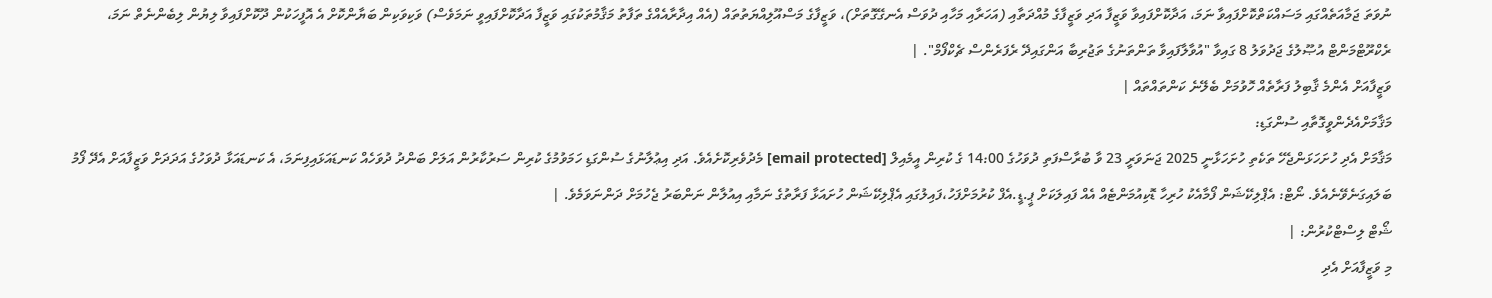ނުވަތަ ޖަމާއަތެއްގައި މަސައްކަތްކޮށްފައިވާ ނަމަ، އަދާކޮށްފައިވާ ވަޒީފާ އަދި ވަޒީފާގެ މުއްދަތާއި (އަހަރާއި މަހާއި ދުވަސް އެނގޭގޮތަށް)، ވަޒީފާގެ މަސްއޫލިއްޔަތުތައް (އެއް އިދާރާއެއްގެ ތަފާތު މަޤާމުތަކުގައި ވަޒީފާ އަދާކޮށްފައިވީ ނަމަވެސް) ވަކިވަކިން ބަޔާންކޮށް އެ އޮފީހަކުން ދޫކޮށްފައިވާ ލިޔުން ލިބެންނެތް ނަމަ، ރެކްރޫޓްމަންޓް އުޞޫލުގެ ޖަދުވަލު 8 ގައިވާ "އުވާލާފައިވާ ތަންތަނުގެ ތަޖުރިބާ އަންގައިދޭ ރެފަރެންސް ޗެކްފޯމް". |
ވަޒީފާއަށް އެންމެ ޤާބިލު ފަރާތެއް ހޮވުމަށް ބެލޭނެ ކަންތައްތައް |
މަޤާމަށްއެދެންވީގޮތާއި ސުންގަޑި:
މަޤާމަށް އެދި ހުށަހަޅަންޖެހޭ ތަކެތި ހުށަހަޅާނީ 2025 ޖަނަވަރީ 23 ވާ ބުރާސްފަތި ދުވަހުގެ 14:00 ގެ ކުރިން އީމެއިލް [email protected] މެދުވެރިކޮށެއެވެ. އަދި އިޢުލާނުގެ ސުންގަޑި ހަމަވުމުގެ ކުރިން ސަރުކާރުން އަލަށް ބަންދު ދުވަހެއް ކަނޑައަޅައިފިނަމަ، އެ ކަނޑައަޅާ ދުވަހުގެ އަދަދަށް ވަޒީފާއަށް އެދޭ ފޯމު ބަލައިގަނެވޭނެއެވެ. ނޯޓް: އެޕްލިކޭޝަން ފޯމާއެކު ހުރިހާ ޑޮކިއުމަންޓެއް އެއް ފައިލަކަށް ޕީ.ޑީ.އެފް ކުރުމަށްފަހު،ފައިލުގައި އެޕްލިކޭޝަން ހުށައަޅާ ފަރާތުގެ ނަމާއި އިއުލާން ނަންބަރު ޖެހުމަށް ދަންނަވަމެވެ. |
ޝޯޓް ލިސްޓްކުރުން: |
މި ވަޒީފާއަށް އެދި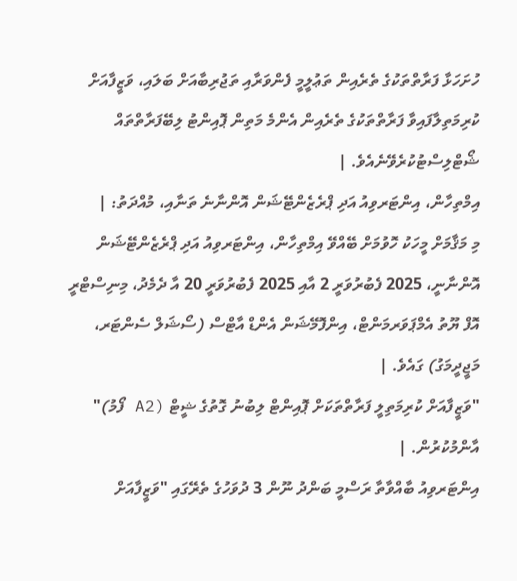ހުށަހަޅާ ފަރާތްތަކުގެ ތެރެއިން ތަޢުލީމީ ފެންވަރާއި ތަޖުރިބާއަށް ބަލައި، ވަޒީފާއަށް ކުރިމަތިލާފައިވާ ފަރާތްތަކުގެ ތެރެއިން އެންމެ މަތިން ޕޮއިންޓު ލިބޭފަރާތްތައް ޝޯޓްލިސްޓުކުރެވޭނެއެވެ. |
އިމްތިހާން، އިންޓަރވިއު އަދި ޕްރެޒެންޓޭޝަން އޮންނާނެ ތަނާއި، މުއްދަތު: |
މި މަޤާމަށް މީހަކު ހޮވުމަށް ބޭއްވޭ އިމްތިހާން، އިންޓަރވިއު އަދި ޕްރެޒެންޓޭޝަން އޮންނާނީ، 2025 ފެބުރުވަރީ 2 އާއި 2025 ފެބުރުވަރީ 20 އާ ދެމެދު، މިނިސްޓްރީ އޮފް ޔޫތު އެމްޕަވަރމަންޓް، އިންފޮމޭޝަން އެންޑް އާޓްސް (ސޯޝަލް ސެންޓަރ، މަޖީދީމަގު) ގައެވެ. |
"ވަޒީފާއަށް ކުރިމަތިލީ ފަރާތްތަކަށް ޕޮއިންޓް ލިބުނު ގޮތުގެ ޝީޓް (A2 ފޯމު)" އާންމުކުރުން. |
އިންޓަރވިއު ބާއްވާތާ ރަސްމީ ބަންދު ނޫން 3 ދުވަހުގެ ތެރޭގައި "ވަޒީފާއަށް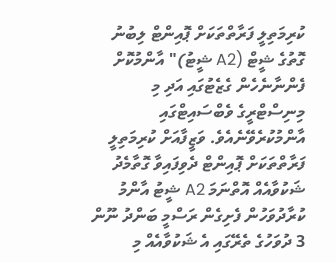ކުރިމަތިލީ ފަރާތްތަކަށް ޕޮއިންޓް ލިބުނު ގޮތުގެ ޝީޓް (A2 ޝީޓު)" އާންމުކޮށް ފެންނާނެހެން ގެޒެޓުގައި އަދި މި މިނިސްޓްރީގެ ވެބްސައިޓްގައި އާންމުކުރެވޭނެއެވެ. ވަޒީފާއަށް ކުރިމަތިލީ ފަރާތްތަކަށް ޕޮއިންޓް ދެވިފައިވާ ގޮތާމެދު ޝަކުވާއެއް އޮތްނަމަ A2 ޝީޓު އާންމު ކުރާދުވަހުން ފެށިގެން ރަސްމީ ބަންދު ނޫން 3 ދުވަހުގެ ތެރޭގައި އެ ޝަކުވާއެއް މި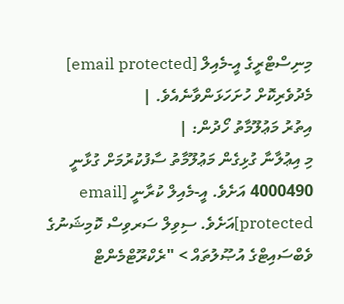މިނިސްޓްރީގެ އީ-މެއިލް [email protected] މެދުވެރިކޮށް ހުށަހަޅަންވާނެއެވެ. |
އިތުރު މަޢުލޫމާތު ހޯދުން: |
މި އިޢުލާނާ ގުޅިގެން މަޢުލޫމާތު ސާފުކުރުމަށް ގުޅާނީ 4000490 އަށެވެ. އީ-މެއިލް ކުރާނީ [email protected]އަށެވެ. ސިވިލް ސަރވިސް ކޮމިޝަނުގެ ވެބްސައިޓްގެ އުޞޫލުތައް > "ރެކްރޫޓްމެންޓް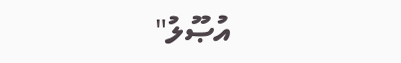އުޞޫލު"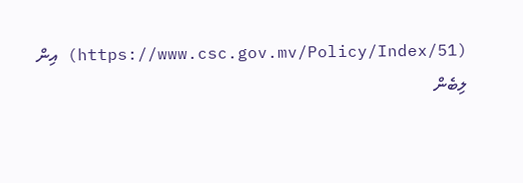(https://www.csc.gov.mv/Policy/Index/51) އިން ލިބެން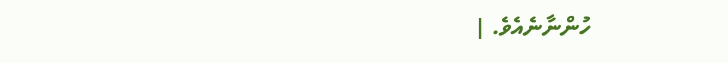ހުންނާނެއެވެ. |